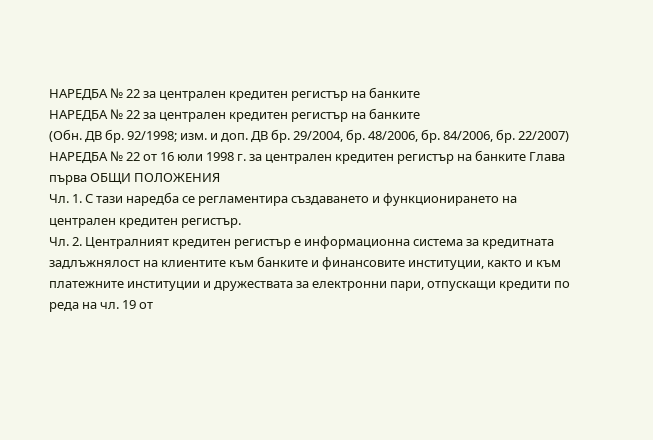НАРЕДБА № 22 за централен кредитен регистър на банките
НАРЕДБА № 22 за централен кредитен регистър на банките
(Обн. ДВ бр. 92/1998; изм. и доп. ДВ бр. 29/2004, бр. 48/2006, бр. 84/2006, бр. 22/2007)
НАРЕДБА № 22 от 16 юли 1998 г. за централен кредитен регистър на банките Глава първа ОБЩИ ПОЛОЖЕНИЯ
Чл. 1. С тази наредба се регламентира създаването и функционирането на централен кредитен регистър.
Чл. 2. Централният кредитен регистър е информационна система за кредитната задлъжнялост на клиентите към банките и финансовите институции, както и към платежните институции и дружествата за електронни пари, отпускащи кредити по реда на чл. 19 от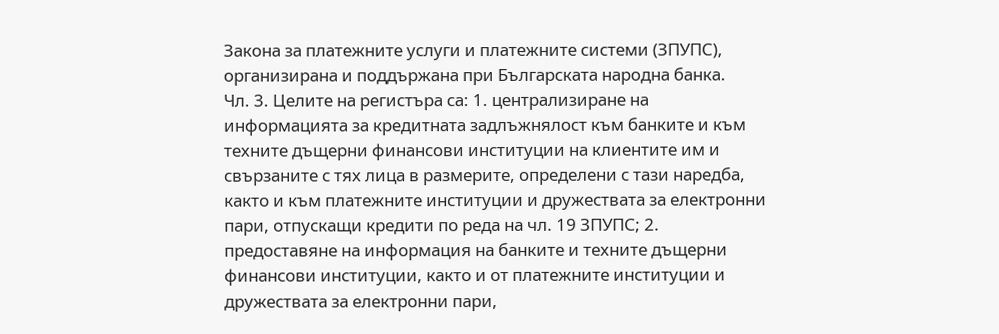Закона за платежните услуги и платежните системи (ЗПУПС), организирана и поддържана при Българската народна банка.
Чл. 3. Целите на регистъра са: 1. централизиране на информацията за кредитната задлъжнялост към банките и към техните дъщерни финансови институции на клиентите им и свързаните с тях лица в размерите, определени с тази наредба, както и към платежните институции и дружествата за електронни пари, отпускащи кредити по реда на чл. 19 ЗПУПС; 2. предоставяне на информация на банките и техните дъщерни финансови институции, както и от платежните институции и дружествата за електронни пари,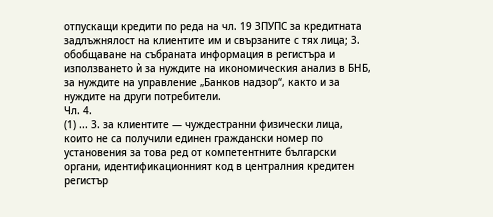отпускащи кредити по реда на чл. 19 ЗПУПС за кредитната задлъжнялост на клиентите им и свързаните с тях лица; 3. обобщаване на събраната информация в регистъра и използването ѝ за нуждите на икономическия анализ в БНБ, за нуждите на управление „Банков надзор“, както и за нуждите на други потребители.
Чл. 4.
(1) ... 3. за клиентите — чуждестранни физически лица, които не са получили единен граждански номер по установения за това ред от компетентните български органи, идентификационният код в централния кредитен регистър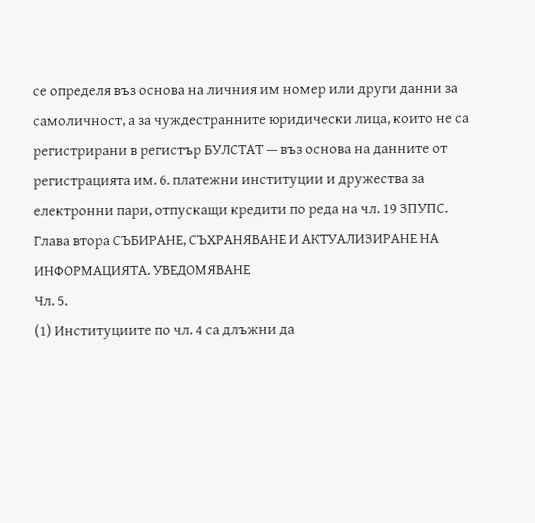се определя въз основа на личния им номер или други данни за самоличност, а за чуждестранните юридически лица, които не са регистрирани в регистър БУЛСТАТ — въз основа на данните от регистрацията им. 6. платежни институции и дружества за електронни пари, отпускащи кредити по реда на чл. 19 ЗПУПС.
Глава втора СЪБИРАНЕ, СЪХРАНЯВАНЕ И АКТУАЛИЗИРАНЕ НА ИНФОРМАЦИЯТА. УВЕДОМЯВАНЕ
Чл. 5.
(1) Институциите по чл. 4 са длъжни да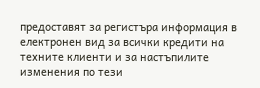предоставят за регистъра информация в електронен вид за всички кредити на техните клиенти и за настъпилите изменения по тези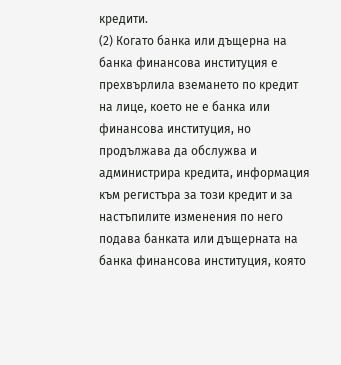кредити.
(2) Когато банка или дъщерна на банка финансова институция е прехвърлила вземането по кредит на лице, което не е банка или финансова институция, но продължава да обслужва и администрира кредита, информация към регистъра за този кредит и за настъпилите изменения по него подава банката или дъщерната на банка финансова институция, която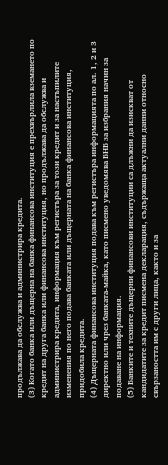продължава да обслужва и администрира кредита.
(3) Когато банка или дъщерна на банка финансова институция е прехвърлила вземането по кредит на друга банка или финансова институция, но продължава да обслужва и администрира кредита, информация към регистъра за този кредит и за настъпилите изменения по него подава банката или дъщерната на банка финансова институция, придобила кредита.
(4) Дъщерната финансова институция подава към регистъра информацията по ал. 1, 2 и 3 директно или чрез банката-майка, като писмено уведомява БНБ за избрания начин за подаване на информация.
(5) Банките и техните дъщерни финансови институции са длъжни да изискват от кандидатите за кредит писмена декларация, съдържаща актуални данни относно свързаността им с други лица, както и за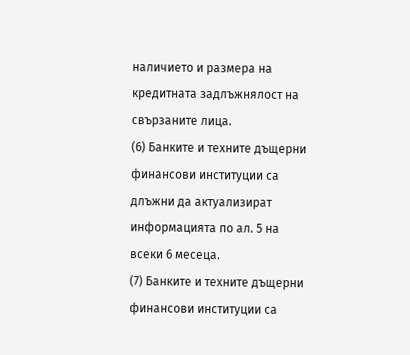наличието и размера на кредитната задлъжнялост на свързаните лица.
(6) Банките и техните дъщерни финансови институции са длъжни да актуализират информацията по ал. 5 на всеки 6 месеца.
(7) Банките и техните дъщерни финансови институции са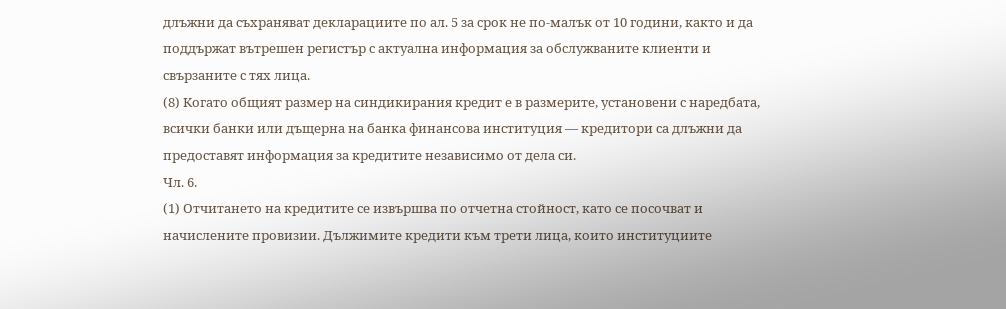длъжни да съхраняват декларациите по ал. 5 за срок не по-малък от 10 години, както и да поддържат вътрешен регистър с актуална информация за обслужваните клиенти и свързаните с тях лица.
(8) Когато общият размер на синдикирания кредит е в размерите, установени с наредбата, всички банки или дъщерна на банка финансова институция — кредитори са длъжни да предоставят информация за кредитите независимо от дела си.
Чл. 6.
(1) Отчитането на кредитите се извършва по отчетна стойност, като се посочват и начислените провизии. Дължимите кредити към трети лица, които институциите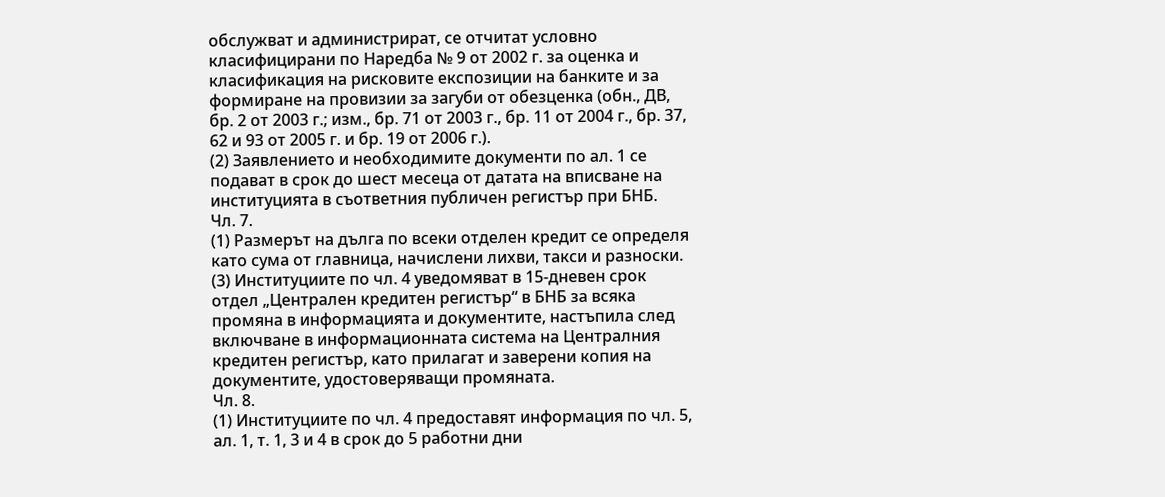обслужват и администрират, се отчитат условно класифицирани по Наредба № 9 от 2002 г. за оценка и класификация на рисковите експозиции на банките и за формиране на провизии за загуби от обезценка (обн., ДВ, бр. 2 от 2003 г.; изм., бр. 71 от 2003 г., бр. 11 от 2004 г., бр. 37, 62 и 93 от 2005 г. и бр. 19 от 2006 г.).
(2) Заявлението и необходимите документи по ал. 1 се подават в срок до шест месеца от датата на вписване на институцията в съответния публичен регистър при БНБ.
Чл. 7.
(1) Размерът на дълга по всеки отделен кредит се определя като сума от главница, начислени лихви, такси и разноски.
(3) Институциите по чл. 4 уведомяват в 15-дневен срок отдел „Централен кредитен регистър“ в БНБ за всяка промяна в информацията и документите, настъпила след включване в информационната система на Централния кредитен регистър, като прилагат и заверени копия на документите, удостоверяващи промяната.
Чл. 8.
(1) Институциите по чл. 4 предоставят информация по чл. 5, ал. 1, т. 1, 3 и 4 в срок до 5 работни дни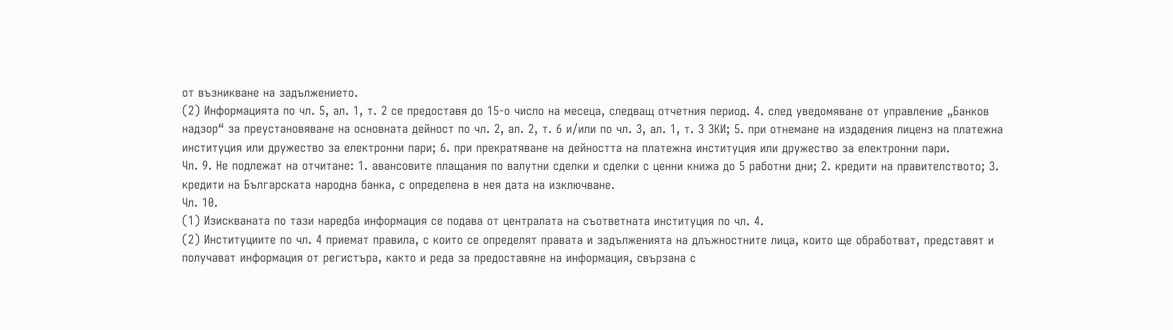от възникване на задължението.
(2) Информацията по чл. 5, ал. 1, т. 2 се предоставя до 15-о число на месеца, следващ отчетния период. 4. след уведомяване от управление „Банков надзор“ за преустановяване на основната дейност по чл. 2, ал. 2, т. 6 и/или по чл. 3, ал. 1, т. 3 ЗКИ; 5. при отнемане на издадения лиценз на платежна институция или дружество за електронни пари; 6. при прекратяване на дейността на платежна институция или дружество за електронни пари.
Чл. 9. Не подлежат на отчитане: 1. авансовите плащания по валутни сделки и сделки с ценни книжа до 5 работни дни; 2. кредити на правителството; 3. кредити на Българската народна банка, с определена в нея дата на изключване.
Чл. 10.
(1) Изискваната по тази наредба информация се подава от централата на съответната институция по чл. 4.
(2) Институциите по чл. 4 приемат правила, с които се определят правата и задълженията на длъжностните лица, които ще обработват, представят и получават информация от регистъра, както и реда за предоставяне на информация, свързана с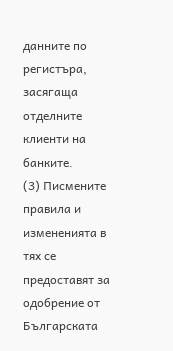данните по регистъра, засягаща отделните клиенти на банките.
(3) Писмените правила и измененията в тях се предоставят за одобрение от Българската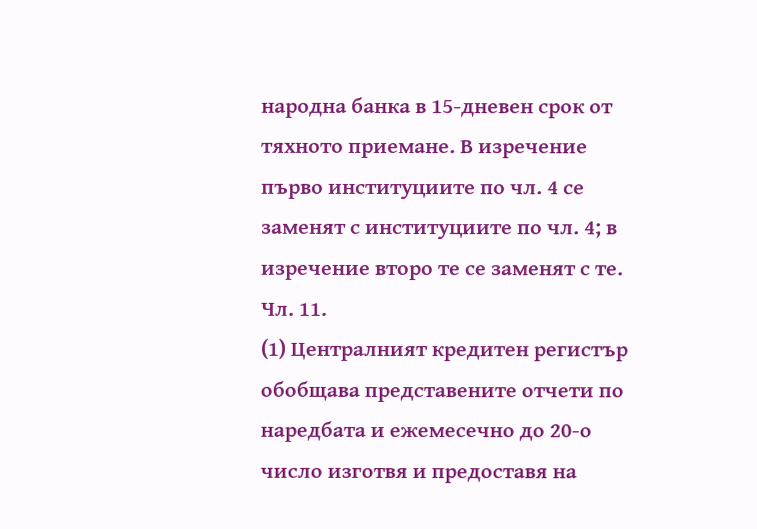народна банка в 15-дневен срок от тяхното приемане. В изречение първо институциите по чл. 4 се заменят с институциите по чл. 4; в изречение второ те се заменят с те.
Чл. 11.
(1) Централният кредитен регистър обобщава представените отчети по наредбата и ежемесечно до 20-о число изготвя и предоставя на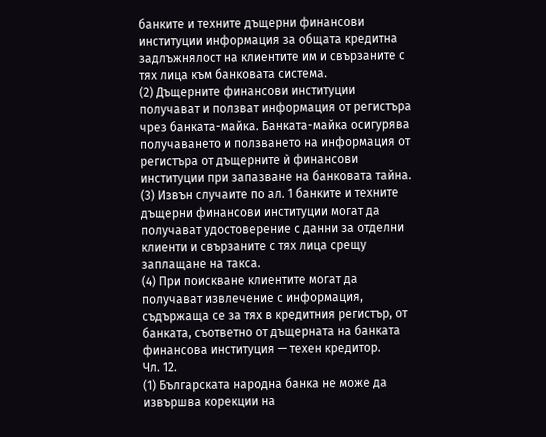банките и техните дъщерни финансови институции информация за общата кредитна задлъжнялост на клиентите им и свързаните с тях лица към банковата система.
(2) Дъщерните финансови институции получават и ползват информация от регистъра чрез банката-майка. Банката-майка осигурява получаването и ползването на информация от регистъра от дъщерните ѝ финансови институции при запазване на банковата тайна.
(3) Извън случаите по ал. 1 банките и техните дъщерни финансови институции могат да получават удостоверение с данни за отделни клиенти и свързаните с тях лица срещу заплащане на такса.
(4) При поискване клиентите могат да получават извлечение с информация, съдържаща се за тях в кредитния регистър, от банката, съответно от дъщерната на банката финансова институция — техен кредитор.
Чл. 12.
(1) Българската народна банка не може да извършва корекции на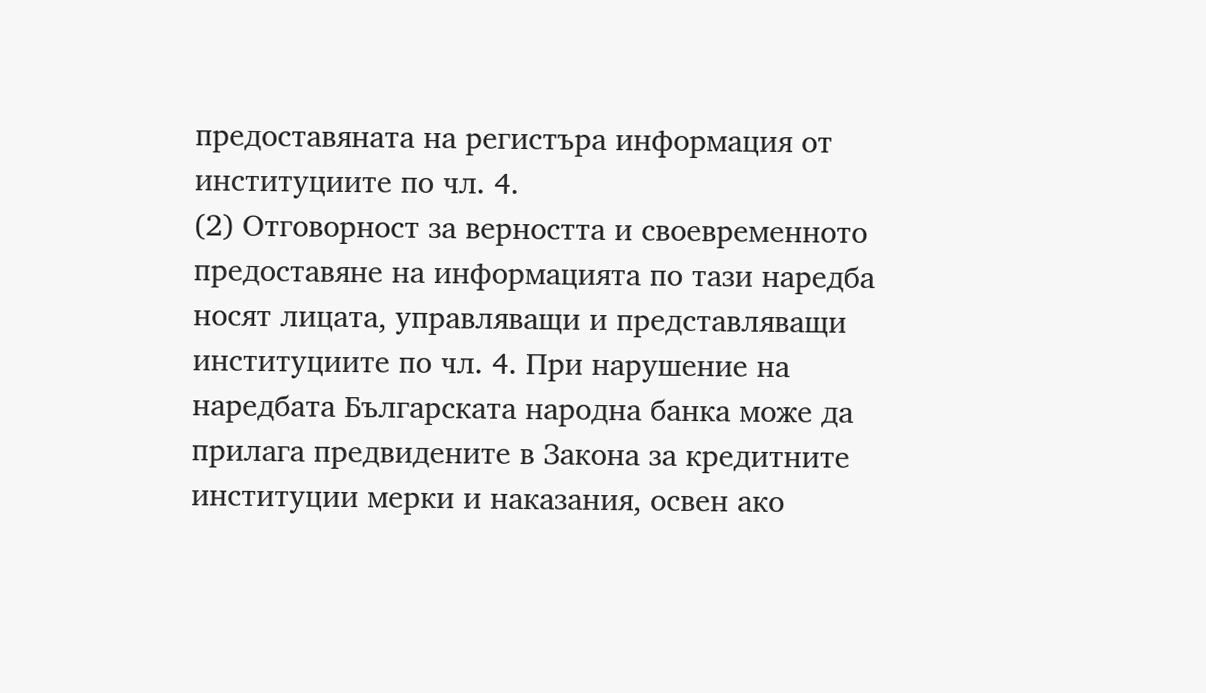предоставяната на регистъра информация от институциите по чл. 4.
(2) Отговорност за верността и своевременното предоставяне на информацията по тази наредба носят лицата, управляващи и представляващи институциите по чл. 4. При нарушение на наредбата Българската народна банка може да прилага предвидените в Закона за кредитните институции мерки и наказания, освен ако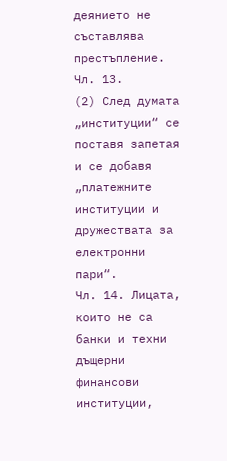деянието не съставлява престъпление.
Чл. 13.
(2) След думата „институции“ се поставя запетая и се добавя „платежните институции и дружествата за електронни пари“.
Чл. 14. Лицата, които не са банки и техни дъщерни финансови институции,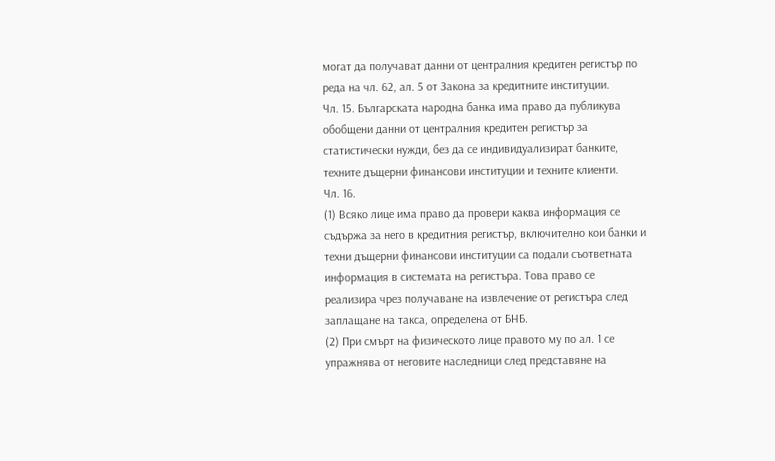могат да получават данни от централния кредитен регистър по реда на чл. 62, ал. 5 от Закона за кредитните институции.
Чл. 15. Българската народна банка има право да публикува обобщени данни от централния кредитен регистър за статистически нужди, без да се индивидуализират банките, техните дъщерни финансови институции и техните клиенти.
Чл. 16.
(1) Всяко лице има право да провери каква информация се съдържа за него в кредитния регистър, включително кои банки и техни дъщерни финансови институции са подали съответната информация в системата на регистъра. Това право се реализира чрез получаване на извлечение от регистъра след заплащане на такса, определена от БНБ.
(2) При смърт на физическото лице правото му по ал. 1 се упражнява от неговите наследници след представяне на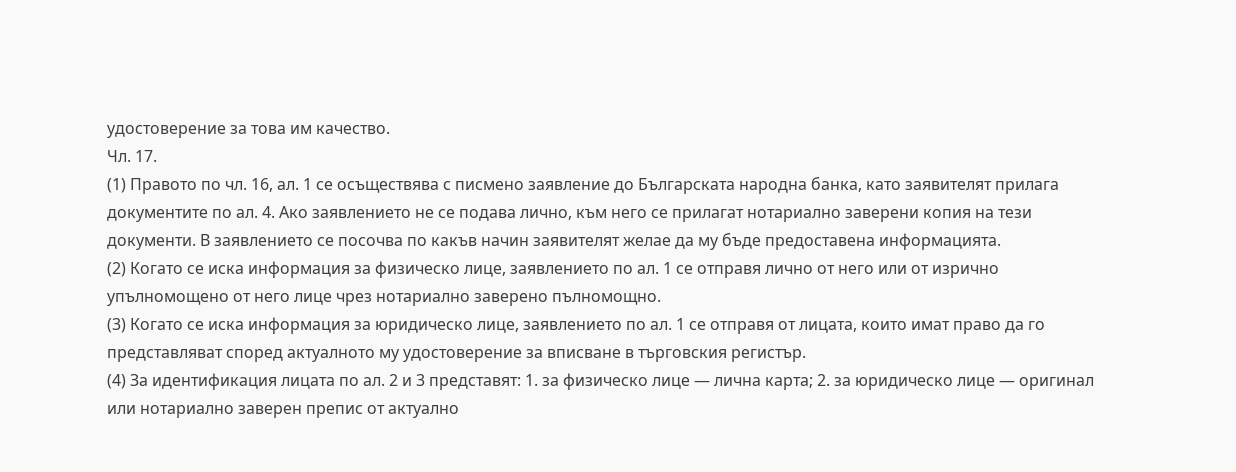удостоверение за това им качество.
Чл. 17.
(1) Правото по чл. 16, ал. 1 се осъществява с писмено заявление до Българската народна банка, като заявителят прилага документите по ал. 4. Ако заявлението не се подава лично, към него се прилагат нотариално заверени копия на тези документи. В заявлението се посочва по какъв начин заявителят желае да му бъде предоставена информацията.
(2) Когато се иска информация за физическо лице, заявлението по ал. 1 се отправя лично от него или от изрично упълномощено от него лице чрез нотариално заверено пълномощно.
(3) Когато се иска информация за юридическо лице, заявлението по ал. 1 се отправя от лицата, които имат право да го представляват според актуалното му удостоверение за вписване в търговския регистър.
(4) За идентификация лицата по ал. 2 и 3 представят: 1. за физическо лице — лична карта; 2. за юридическо лице — оригинал или нотариално заверен препис от актуално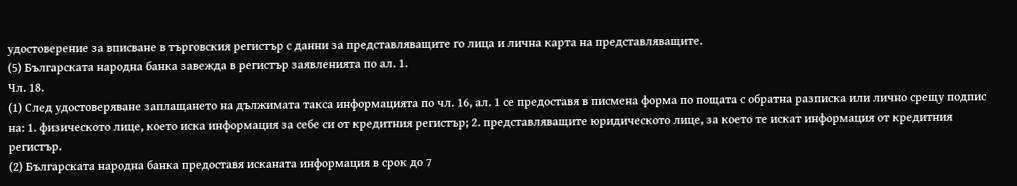удостоверение за вписване в търговския регистър с данни за представляващите го лица и лична карта на представляващите.
(5) Българската народна банка завежда в регистър заявленията по ал. 1.
Чл. 18.
(1) След удостоверяване заплащането на дължимата такса информацията по чл. 16, ал. 1 се предоставя в писмена форма по пощата с обратна разписка или лично срещу подпис на: 1. физическото лице, което иска информация за себе си от кредитния регистър; 2. представляващите юридическото лице, за което те искат информация от кредитния регистър.
(2) Българската народна банка предоставя исканата информация в срок до 7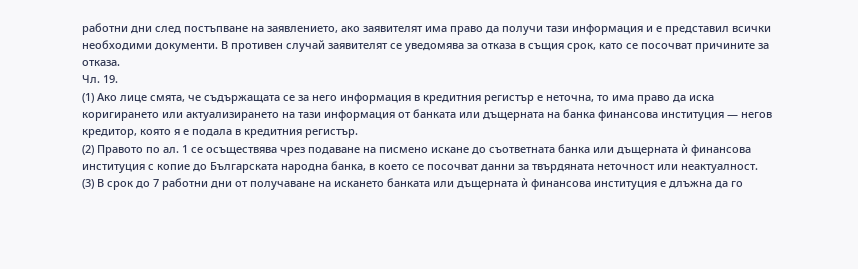работни дни след постъпване на заявлението, ако заявителят има право да получи тази информация и е представил всички необходими документи. В противен случай заявителят се уведомява за отказа в същия срок, като се посочват причините за отказа.
Чл. 19.
(1) Ако лице смята, че съдържащата се за него информация в кредитния регистър е неточна, то има право да иска коригирането или актуализирането на тази информация от банката или дъщерната на банка финансова институция — негов кредитор, която я е подала в кредитния регистър.
(2) Правото по ал. 1 се осъществява чрез подаване на писмено искане до съответната банка или дъщерната ѝ финансова институция с копие до Българската народна банка, в което се посочват данни за твърдяната неточност или неактуалност.
(3) В срок до 7 работни дни от получаване на искането банката или дъщерната ѝ финансова институция е длъжна да го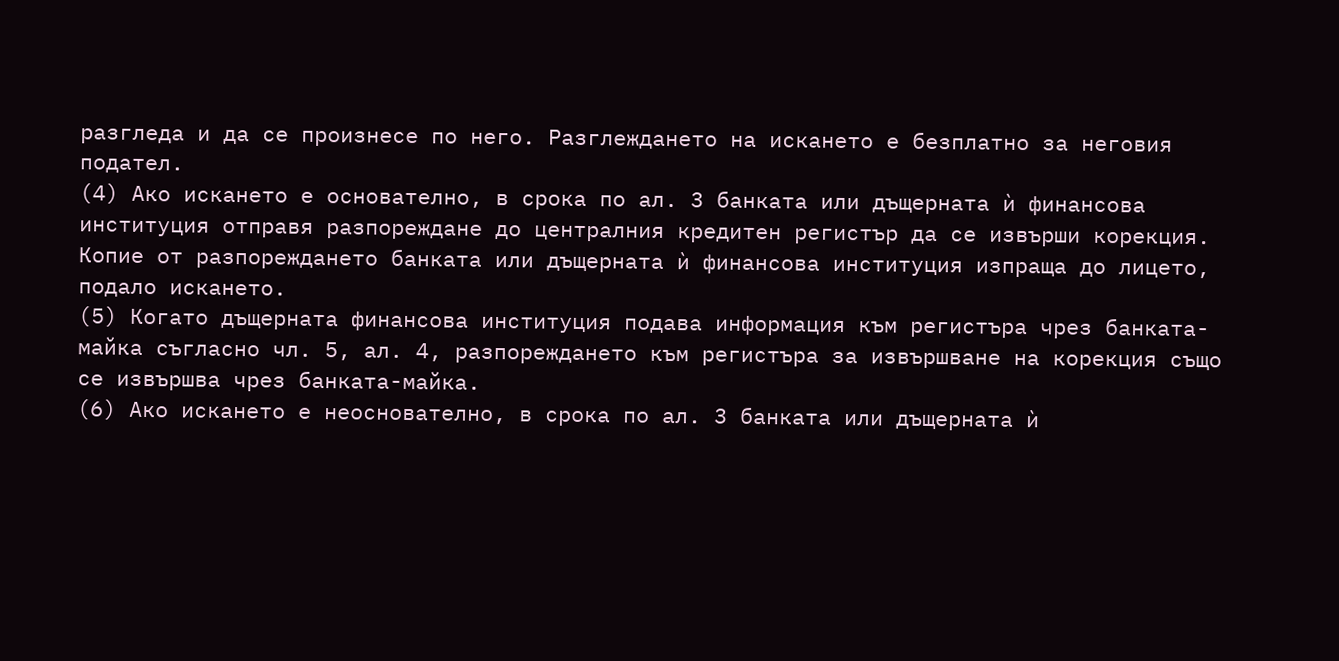разгледа и да се произнесе по него. Разглеждането на искането е безплатно за неговия подател.
(4) Ако искането е основателно, в срока по ал. 3 банката или дъщерната ѝ финансова институция отправя разпореждане до централния кредитен регистър да се извърши корекция. Копие от разпореждането банката или дъщерната ѝ финансова институция изпраща до лицето, подало искането.
(5) Когато дъщерната финансова институция подава информация към регистъра чрез банката-майка съгласно чл. 5, ал. 4, разпореждането към регистъра за извършване на корекция също се извършва чрез банката-майка.
(6) Ако искането е неоснователно, в срока по ал. 3 банката или дъщерната ѝ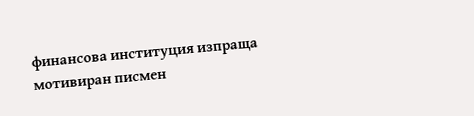финансова институция изпраща мотивиран писмен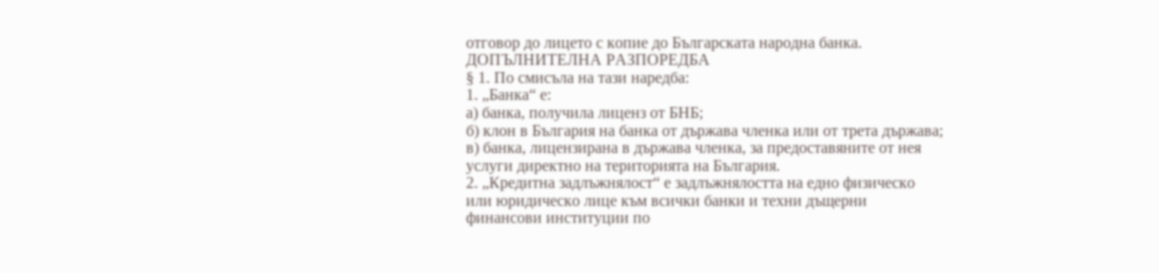отговор до лицето с копие до Българската народна банка.
ДОПЪЛНИТЕЛНА РАЗПОРЕДБА
§ 1. По смисъла на тази наредба:
1. „Банка“ е:
а) банка, получила лиценз от БНБ;
б) клон в България на банка от държава членка или от трета държава;
в) банка, лицензирана в държава членка, за предоставяните от нея услуги директно на територията на България.
2. „Кредитна задлъжнялост“ е задлъжнялостта на едно физическо или юридическо лице към всички банки и техни дъщерни финансови институции по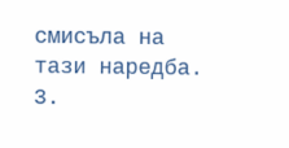смисъла на тази наредба.
3.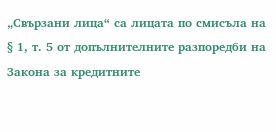„Свързани лица“ са лицата по смисъла на § 1, т. 5 от допълнителните разпоредби на Закона за кредитните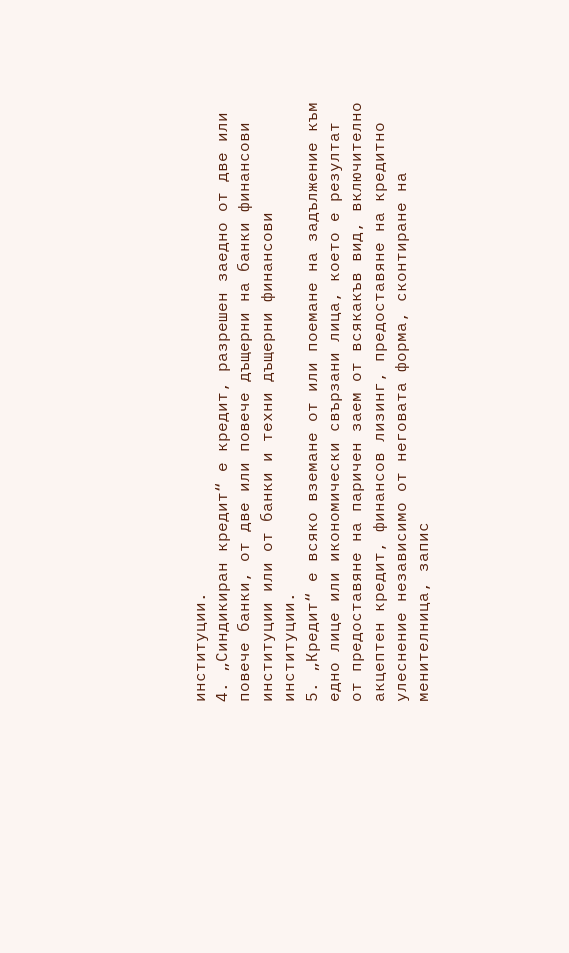институции.
4. „Синдикиран кредит“ е кредит, разрешен заедно от две или повече банки, от две или повече дъщерни на банки финансови институции или от банки и техни дъщерни финансови институции.
5. „Кредит“ е всяко вземане от или поемане на задължение към едно лице или икономически свързани лица, което е резултат от предоставяне на паричен заем от всякакъв вид, включително акцептен кредит, финансов лизинг, предоставяне на кредитно улеснение независимо от неговата форма, сконтиране на менителница, запис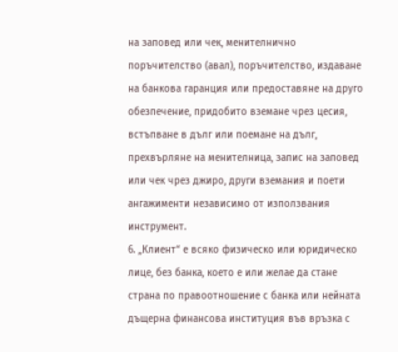на заповед или чек, менителнично поръчителство (авал), поръчителство, издаване на банкова гаранция или предоставяне на друго обезпечение, придобито вземане чрез цесия, встъпване в дълг или поемане на дълг, прехвърляне на менителница, запис на заповед или чек чрез джиро, други вземания и поети ангажименти независимо от използвания инструмент.
6. „Клиент“ е всяко физическо или юридическо лице, без банка, което е или желае да стане страна по правоотношение с банка или нейната дъщерна финансова институция във връзка с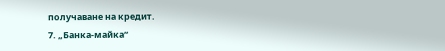получаване на кредит.
7. „Банка-майка“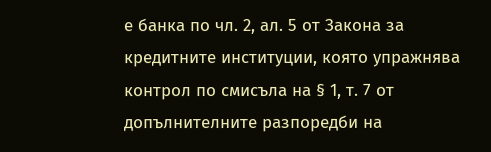е банка по чл. 2, ал. 5 от Закона за кредитните институции, която упражнява контрол по смисъла на § 1, т. 7 от допълнителните разпоредби на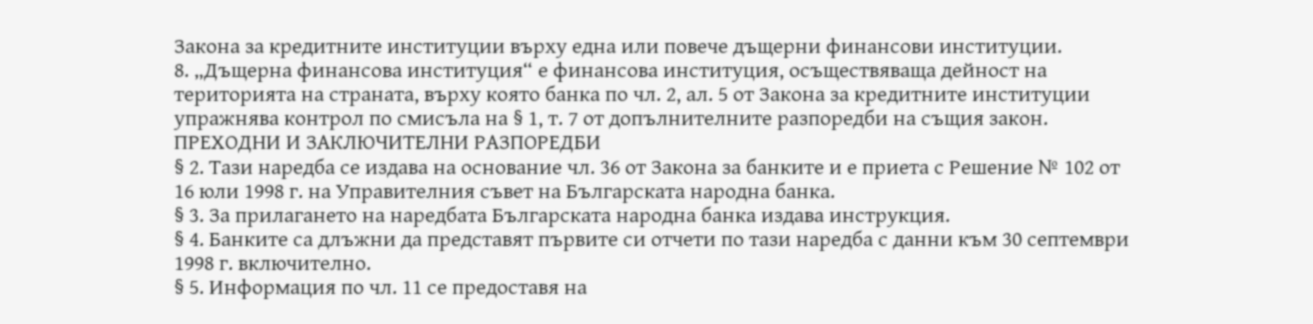Закона за кредитните институции върху една или повече дъщерни финансови институции.
8. „Дъщерна финансова институция“ е финансова институция, осъществяваща дейност на територията на страната, върху която банка по чл. 2, ал. 5 от Закона за кредитните институции упражнява контрол по смисъла на § 1, т. 7 от допълнителните разпоредби на същия закон.
ПРЕХОДНИ И ЗАКЛЮЧИТЕЛНИ РАЗПОРЕДБИ
§ 2. Тази наредба се издава на основание чл. 36 от Закона за банките и е приета с Решение № 102 от 16 юли 1998 г. на Управителния съвет на Българската народна банка.
§ 3. За прилагането на наредбата Българската народна банка издава инструкция.
§ 4. Банките са длъжни да представят първите си отчети по тази наредба с данни към 30 септември 1998 г. включително.
§ 5. Информация по чл. 11 се предоставя на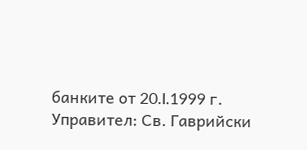банките от 20.I.1999 г.
Управител: Св. Гаврийски